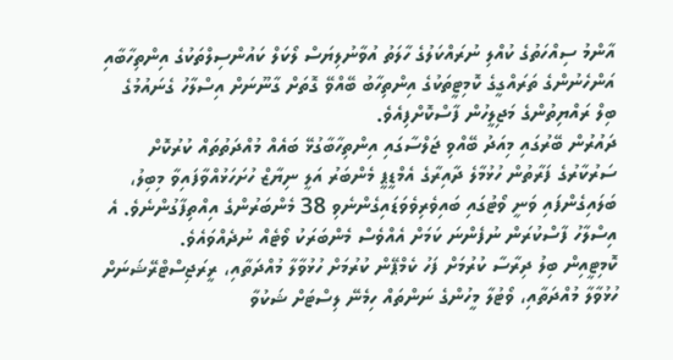އާންމު ސިއްހަތުގެ ކުއްލި ނުރައްކަލުގެ ހާލަތު އުވާނުލިޔަސް ލޯކަލް ކައުންސިލްތަކުގެ އިންތިހާބާއި އަންހެނުންގެ ތަރައްގީގެ ކޮމިޓީތަކުގެ އިންތިހާބު ބޭއްވޭ ގޮތަށް ގާނޫނަށް އިސްލާހު ގެނައުމުގެ ބިލް ރައްޔިތުންގެ މަޖިލީހުން ފާސްކޮށްފިއެވެ.
ދައުރުން ބޭރުގައި މިއަދު ބޭއްވި ޖަލްސާގައި އިންތިހާބާގުޅޭ ބައެއް މުއްދަތުތައް ކުރުކޮށް ސަރުކާރުގެ ފަރާތުން ހުޅުމާލެ ދާއިރާގެ އެމްޑީޕީ މެންބަރު އަލީ ނިޔާޒް ހުށަހަޅުއްވާފައިވާ މިބިލު، ބަލައިގެންފައި ވަނީ ވޯޓުގައި ބައިވެރިވެވަޑައިގެންނެވި 38 މެންބަރުންގެ އިއްތިފާގުންނެވެ. އެ އިސްލާހު ފާސްކުރަން ނުފެންނަ ކަމަށް އެއްވެސް މެންބަރަކު ވޯޓެއް ނުދެއްވައެވެ.
ކޮމިޓީއިން ބިލު ދިރާސާ ކުރުމަށް ފަހު ކެމްޕޭން ކުރުމަށް ހުޅުވާލާ މުއްދަތާއި، ރީރަޖިސްޓްރޭޝަނަށް ހުޅުވާލާ މުއްދަތާއި، ވޯޓުލާ މީހުންގެ ނަންތައް ހިމެނޭ ލިސްޓަށް ޝަކުވާ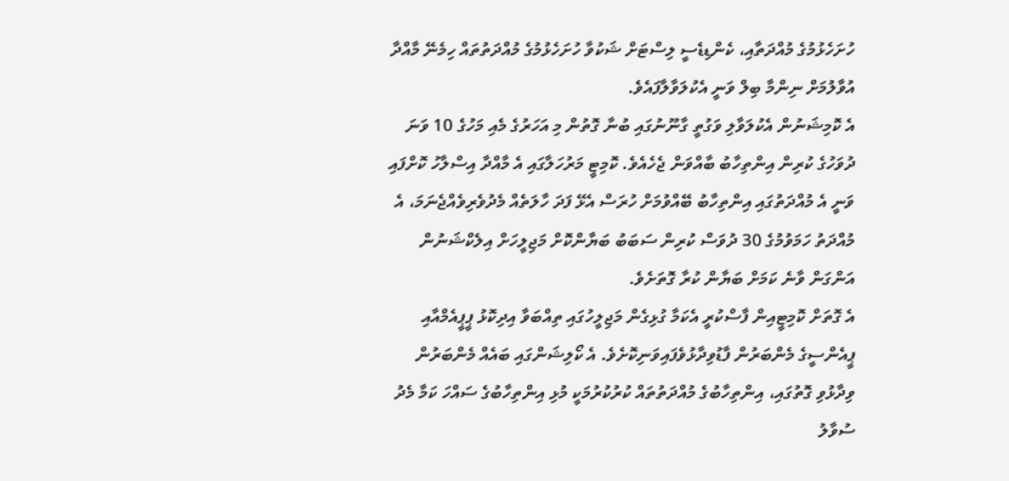ހުށަހެޅުމުގެ މުއްދަތާއި، ކެންޑިޑެސީ ލިސްޓަށް ޝަކުވާ ހުށަހެޅުމުގެ މުއްދަތުތައް ހިމެނޭ މާއްދާ އުވާލުމަށް ނިންމާ ބިލް ވަނީ އެކުލަވާލާފައެވެ.
އެ ކޮމިޝަނުން އެކުލަވާލި ވަގުތީ ގާނޫނުގައި ބުނާ ގޮތުން މި އަހަރުގެ މެއި މަހުގެ 10 ވަނަ ދުވަހުގެ ކުރިން އިންތިހާބު ބާއްވަން ޖެހެއެވެ. ކޮމިޓީ މަރުހަލާގައި އެ މާއްދާ އިސްލާހު ކޮށްފައި ވަނީ އެ މުއްދަތުގައި އިންތިހާބު ބޭއްވުމަށް ހުރަސް އެޅޭ ފަދަ ހާލަތެއް މެދުވެރިވެއްޖެނަމަ، އެ މުއްދަތު ހަމަވުމުގެ 30 ދުވަސް ކުރިން ސަބަބު ބަޔާންކޮށް މަޖިލީހަށް އިލެކްޝަނުން އަންގަން ވާނެ ކަމަށް ބަޔާން ކުރާ ގޮތަށެވެ.
އެ ގޮތަށް ކޮމިޓީއިން ފާސްކުރީ އެކަމާ ގުޅިގެން މަޖިލީހުގައި ތިއްބަވާ އިދިކޮޅު ޕީޕީއެމްއާއި ޕީއެންސީގެ މެންބަރުން ފާޑުވިދާޅުވެފައިވަނިކޮށެވެ. އެ ކޯލިޝަންގައި ބައެއް މެންބަރުން ވިދާޅުވި ގޮތުގައި، އިންތިހާބުގެ މުއްދަތުތައް ކުރުކުރުމަކީ މުޅި އިންތިހާބުގެ ސައްހަ ކަމާ މެދު ސުވާލު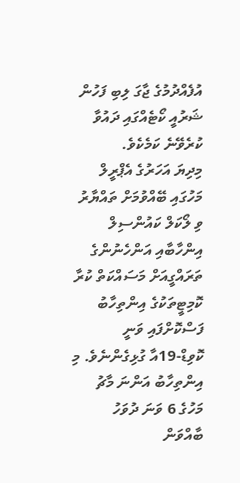އުފެއްދުމުގެ ޖާގަ ލިބި ފަހުން ޝަރުއީ ކޯޓެއްގައި ދައުވާ ކުރެވޭނެ ކަމެކެވެ.
މިދިޔަ އަހަރުގެ އެޕްރީލް މަހުގައި ބޭއްވުމަށް ތައްޔާރު ވި ލޯކަލް ކައުންސިލް އިންހާބާއި އަންހެނުންގެ ތަރައްގީއަށް މަސައްކަތް ކުރާ ކޮމިޓީތަކުގެ އިންތިހާބު ފަސްކޮށްފައި ވަނީ ކޮވިޑް-19އާ ގުޅިގެންނެވެ. މި އިންތިހާބު އަންނަ މާޗު މަހުގެ 6 ވަނަ ދުވަހު ބާއްވަން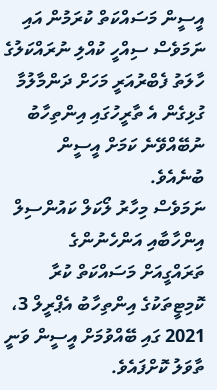އީސީން މަސައްކަތް ކުރަމުން އައި ނަމަވެސް ސިއްހީ ކުއްލި ނުރައްކަލުގެ ހާލަތު ފެބްރުއަރީ މަހަށް ދަންމާލުމާ ގުޅިގެން އެ ތާރީހުގައި އިންތިހާބު ނުބޭއްވޭނެ ކަމަށް އީސީން ބުނެއެވެ.
ނަމަވެސް މިހާރު ލޯކަލް ކައުންސިލް އިންހާބާއި އަންހެނުންގެ ތަރައްގީއަށް މަސައްކަތް ކުރާ ކޮމިޓީތަކުގެ އިންތިހާބު އެޕްރީލް 3، 2021 ގައި ބޭއްވުމަށް އީސީން ވަނީ ތާވަލު ކޮށްފައެވެ.